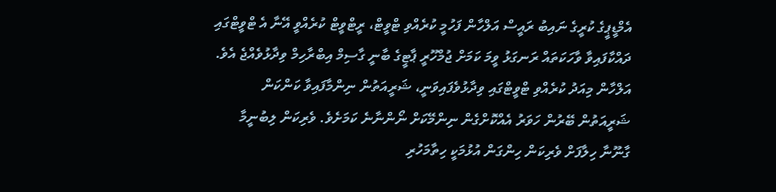އެމްޑީޕީގެ ކުރީގެ ނައިބު ރައީސް އަލްހާން ފަހުމީ ކުރެއްވި ޓްވީޓް، ރީޓްވީޓް ކުރެއްވީ އޭނާ އެ ޓްވީޓްގައި ދައްކާފައިވާ ވާހަކަތައް ރަނގަޅު ވީމަ ކަމަށް ޖުމްހޫރީ ޕާޓީގެ ބާނީ ގާސިމް އިބްރާހިމް ވިދާޅުވެއްޖެ އެވެ.
އަލްހާން މިއަދު ކުރެއްވި ޓްވީޓްގައި ވިދާޅުވެފައިވަނީ، ޝަރީއަތުން ނިންމާފައިވާ ކަންކަން ޝަރީއަތުން ބޭރުން ހަވަރު އެއްކޮށްގެން ނިންމޭކަށް ނޯންނާނެ ކަމަށެވެ. ވެރިކަން ލިބުނީމާ ގާނޫނާ ހިލާފަށް ވެރިކަން ހިންގަން އުޅުމަކީ ހިތާމަހުރި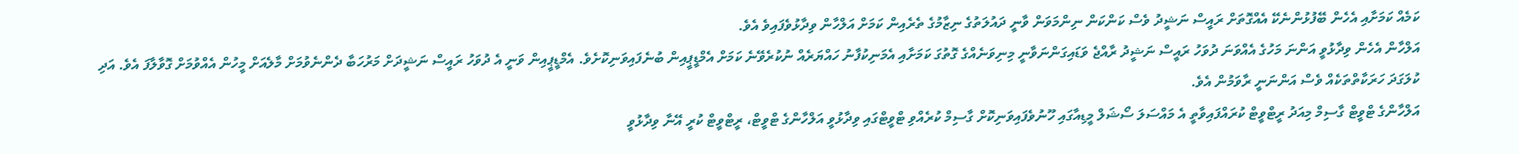ކަމެއް ކަމަށާއި އެހެން ބޭފުޅުންނެކޭ އެއްގޮތަށް ރައީސް ނަޝީދު ވެސް ކަންކަން ނިންމަވަން ވާނީ ދައުލަތުގެ ނިޒާމުގެ ތެރެއިން ކަމަށް އަލްހާން ވިދާޅުވެފައިވެ އެވެ.
އަލްހާން އެހެން ވިދާޅުވީ އަންނަ މަހުގެ އެއްވަނަ ދުވަހު ރައީސް ނަޝީދު ރާއްޖެ ވަޑައިގަންނަވާނީ މިނިވަނެއްގެ ގޮތުގަ ކަމަށާއި އެމަނިކުފާނު ހައްޔަރެއް ނުކުރެވޭނެ ކަމަށް އެމްޑީޕީއިން ބުނެފައިވަނިކޮށެވެ. އެމްޑީޕީއިން ވަނީ އެ ދުވަހު ރައީސް ނަޝީދަށް މަރުހަބާ ދެންނެވުމަށް މާލެއަށް މީހުން އެއްވުމަށް ގޮވާލާފަ އެވެ. އަދި ކުލަގަދަ ހަރަކާތްތަކެއް ވެސް އަންނަނީ ރާވަމުން އެވެ.
އަލްހާންގެ ޓްވީޓް ގާސިމް މިއަދު ރީޓްވީޓް ކުރައްފައިވާތީ އެ މައްސަލަ ސޯޝަލް މީޑިއާގައި ހޫނުވެފައިވަނިކޮށް ގާސިމް ކުރެއްވި ޓްވީޓްގައި ވިދާޅުވީ އަލްހާންގެ ޓްވީޓް، ރީޓްވީޓް ކުރީ އޭނާ ވިދާޅުވީ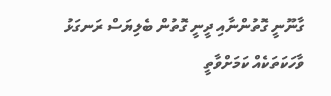ގާނޫނީ ގޮތުންނާއި ދީނީ ގޮތުން ބެލިޔަސް ރަނގަޅު ވާހަކަތަކެއް ކަމަށްވާތީ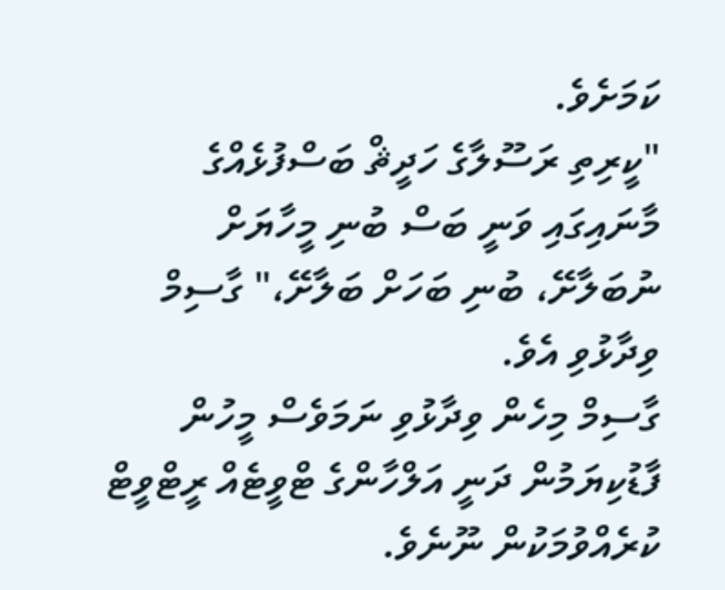ކަމަށެވެ.
"ކީރިތި ރަސޫލާގެ ހަދީޘް ބަސްފުޅެއްގެ މާނައިގައި ވަނީ ބަސް ބުނި މީހާޔަށް ނުބަލާށޭ، ބުނި ބަހަށް ބަލާށޭ،" ގާސިމް ވިދާޅުވި އެވެ.
ގާސިމް މިހެން ވިދާޅުވި ނަމަވެސް މީހުން ފާޑުކިޔަމުން ދަނީ އަލްހާންގެ ޓްވީޓެއް ރީޓްވީޓް ކުރެއްވުމަކުން ނޫނެވެ.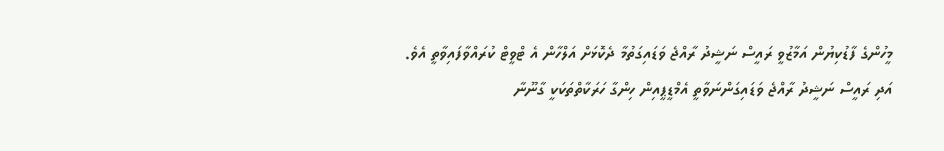މީހުންގެ ފާޑުކިޔުން އަމާޒުވީ ރައީސް ނަޝީދު ރާއްޖެ ވަޑައިގަތުމާ ދެކޮޅަށް އަލްހާން އެ ޓްވީޓް ކުރައްވާފައިވާތީ އެވެ. އަދި ރައީސް ނަޝީދު ރާއްޖެ ވަޑައިގަންނަވާތީ އެމްޑީޕީއިން ހިންގާ ހަރަކާތްތަކަކީ ގާނޫނާ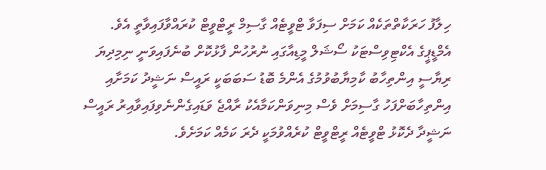ހިލާފު ހަރަކާތްތަކެއް ކަމަށް ސިފަވާ ޓްވީޓެއް ގާސިމް ރީޓްވީޓް ކުރައްވާފައިވާތީ އެވެ.
އެމްޑީޕީގެ އެކްޓިވިސްޓަކު ސޯޝަލް މީޑިއާގައި ނުރުހުން ފާޅުކޮށް ބުނެފައިވަނީ ނިމިދިޔަ ރިޔާސީ އިންތިހާބު ކާމިޔާބުވުމުގެ އެންމެ ބޮޑު ސަބަބަކީ ރައީސް ނަޝީދު ކަމަށާއި އިންތިހާބަށްފަހު ގާސިމަށް ވެސް މިނިވަންކަމާއެކު ރާއްޖެ ވަޑައިގެންނެވިފައިވާއިރު ރައީސް ނަޝީދާ ދެކޮޅު ޓްވީޓެއް ރީޓްވީޓް ކުރެއްވުމަކީ ދެރަ ކަމެއް ކަމަށެވެ.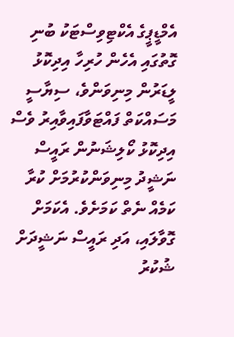އެމްޑީޕީގެ އެކްޓިވިސްޓަކު ބުނި ގޮތުގައި އެހެން ހުރިހާ އިދިކޮޅު ލީޑަރުން މިނިވަންވެ، ސިޔާސީ މަސައްކަތް ފައްޓަވާފައިވާއިރު ވެސް އިދިކޮޅު ކޯލިޝަނުން ރައީސް ނަޝީދު މިނިވަންކުރުމަށް ކުރާ ކަމެއް ނެތް ކަމަށެވެ. އެކަމަށް ގޮވާލައި، އަދި ރައީސް ނަޝީދަށް ޝުކުރު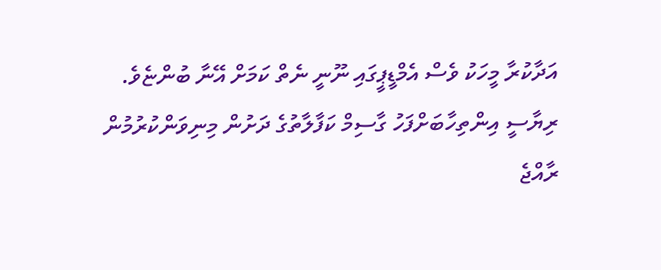އަދާކުރާ މީހަކު ވެސް އެމްޑީޕީގައި ނޫނީ ނެތް ކަމަށް އޭނާ ބުންޏެވެ.
ރިޔާސީ އިންތިހާބަށްފަހު ގާސިމް ކަފާލާތުގެ ދަށުން މިނިވަންކުރުމުން ރާއްޖެ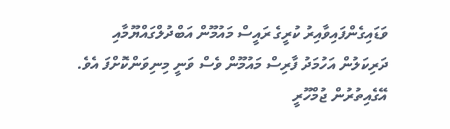ވަޑައިގެންފައިވާއިރު ކުރީގެ ރައީސް މައުމޫން އަބްދުލްގައްޔޫމާއި ދަރިކަލުން އަހުމަދު ފާރިސް މައުމޫން ވެސް ވަނީ މިނިވަންކޮށްފަ އެވެ. އޭގެއިތުރުން ޖުމްހޫރީ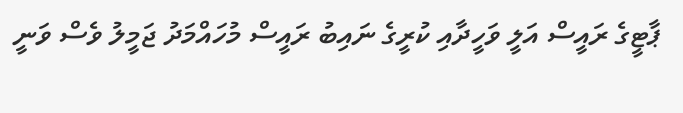ޕާޓީގެ ރައީސް އަލީ ވަހީދާއި ކުރީގެ ނައިބު ރައީސް މުހައްމަދު ޖަމީލު ވެސް ވަނީ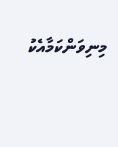މިނިވަންކަމާއެކު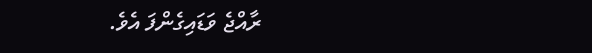ރާއްޖެ ވަޑައިގެންފަ އެވެ.